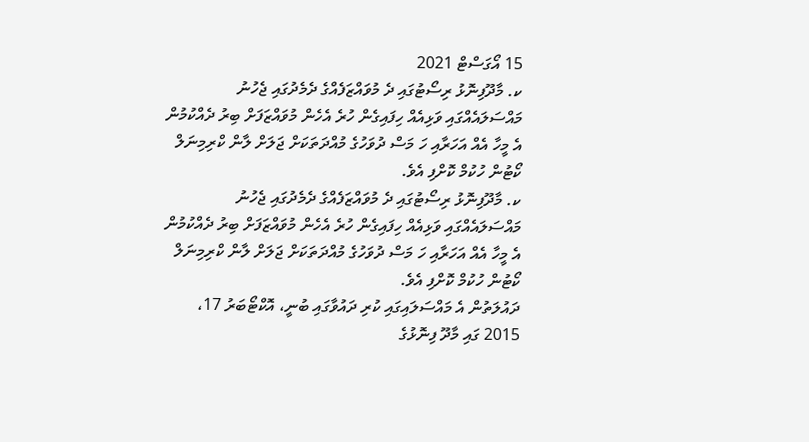15 އޯގަސްޓް 2021
ކ. މާދޫފިނޮޅު ރިސޯޓުގައި ދެ މުވައްޒަފެއްގެ ދެމެދުގައި ޖެހުނު މައްސަލައެއްގައި ވަޅިއެއް ހިފައިގެން ހުރެ އެހެން މުވައްޒަފަށް ބިރު ދެއްކުމުން އެ މީހާ އެއް އަހަރާއި ހަ މަސް ދުވަހުގެ މުއްދަތަކަށް ޖަލަށް ލާން ކްރިމިނަލް ކޯޓުން ހުކުމް ކޮށްފި އެވެ.
ކ. މާދޫފިނޮޅު ރިސޯޓުގައި ދެ މުވައްޒަފެއްގެ ދެމެދުގައި ޖެހުނު މައްސަލައެއްގައި ވަޅިއެއް ހިފައިގެން ހުރެ އެހެން މުވައްޒަފަށް ބިރު ދެއްކުމުން އެ މީހާ އެއް އަހަރާއި ހަ މަސް ދުވަހުގެ މުއްދަތަކަށް ޖަލަށް ލާން ކްރިމިނަލް ކޯޓުން ހުކުމް ކޮށްފި އެވެ.
ދައުލަތުން އެ މައްސަލައިގައި ކުރި ދައުވާގައި ބުނީ، އޮކްޓޯބަރު 17، 2015 ގައި މާދޫ ފިނޮޅުގެ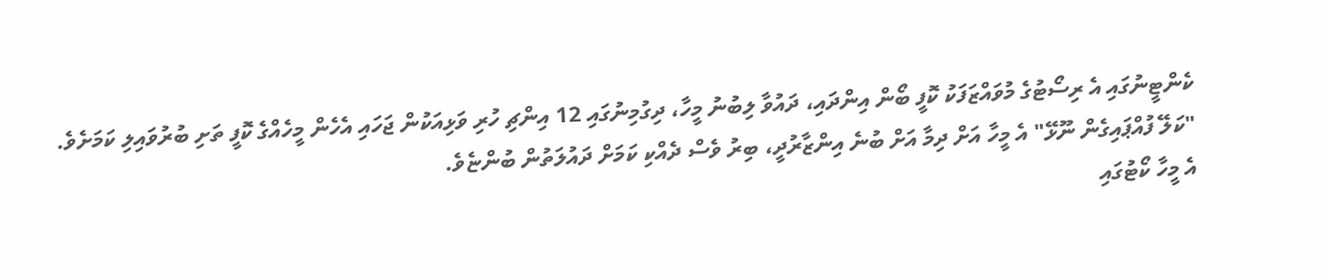ކެންޓީނުގައި އެ ރިސޯޓުގެ މުވައްޒަފަކު ކޮފީ ބޯން އިންދައި، ދައުވާ ލިބުނު މީހާ، ދިގުމިނުގައި 12 އިންޗި ހުރި ވަޅިއަކުން ޖަހައި އެހެން މީހެއްގެ ކޮފީ ތަށި ބުރުވައިލި ކަމަށެވެ.
"ކަލޭ ފުއްޕައިގެން ނޫޅޭ" އެ މީހާ އަށް ދިމާ އަށް ބުނެ އިންޒާރުދީ، ބިރު ވެސް ދެއްކި ކަމަށް ދައުލަތުން ބުންޏެވެ.
އެ މީހާ ކޯޓުގައި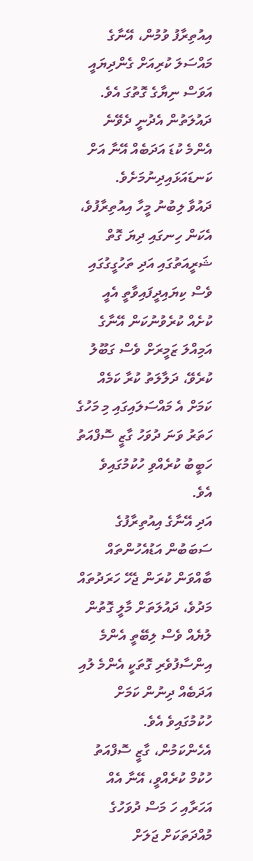އިއުތިރާފު ވުމުން، އޭނާގެ މައްސަލަ ކުރިއަށް ގެންދިޔައީ އަވަސް ނިޔާގެ ގޮތުގަ އެވެ. ދައުލަތުން އެދުނީ ދެވޭނެ އެންމެ ކުޑަ އަދަބެއް އޭނާ އަށް ކަނޑައަޅައިދިނުމަށެވެ.
ދައުވާ ލިބުނު މީހާ އިއުތިރާފުވެ، އެކަން ހިނގައި ދިޔަ ގޮތް ޝަރީއަތުގައި އަދި ތަހުގީގުގައި ވެސް ކިޔައިދީފައިވާތީ އެއީ ކުށެއް ކުރެވުނުކަން އޭނާގެ އަމިއްލަ ޒަމީރަށް ވެސް ގަބޫލު ކުރެވޭ، ދަލާލަތު ކުރާ ކަމެއް ކަމަށް އެ މައްސަލައިގައި މި މަހުގެ ހަތަރު ވަނަ ދުވަހު ގާޒީ ސޮފްއަތު ހަބީބު ކުރެއްވި ހުކުމުގައިވެ އެވެ.
އަދި އޭނާގެ އިއުތިރާފުގެ ސަބަބުން އަޑުއެހުންތައް ބާއްވަން ކުރަން ޖެހޭ ހަރަދުތައް މަދުވެ، ދައުލަތަށް މާލީ ގޮތުން ލުޔެއް ވެސް ލިބޭތީ އެންމެ އިންސާފުވެރި ގޮތަކީ އެންމެ ލުއި އަދަބެއް ދިނުން ކަމަށް ހުކުމުގައިވެ އެވެ.
އެހެންކަމުން، ގާޒީ ސޮފްއަތު ހުކުމް ކުރެއްވީ، އޭނާ އެއް އަހަރާއި ހަ މަސް ދުވަހުގެ މުއްދަތަކަށް ޖަލަށް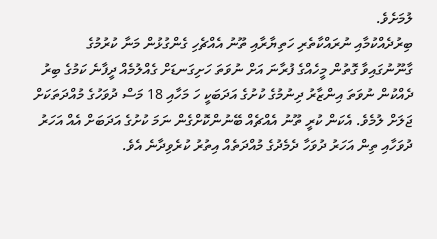ލުމަށެވެ.
ބިރުދެއްކުމާއި ނުރައްކާތެރި ހަތިޔާރާއި ތޫނު އެއްޗެހި ގެންގުޅުން މަނާ ކުރުމުގެ ގާނޫނުގައިވާ ގޮތުން މީހެއްގެ ފުރާނަ އަށް ނުވަތަ ހަށިގަނޑަށް ގެއްލުމެއް ދީފާނެ ކަމުގެ ބިރު ދެއްކުން ނުވަތަ އިންޒާރު ދިނުމުގެ ކުށުގެ އަދަބަކީ ހަ މަހާއި 18 މަސް ދުވަހުގެ މުއްދަތަކަށް ޖަލަށް ލުމެވެ. އެކަން ކުރީ ތޫނު އެއްޗެއް ބޭނުންކޮށްގެން ނަމަ ކުށުގެ އަދަބަށް އެއް އަހަރު ދުވަހާއި ތިން އަހަރު ދުވަހާ ދެމެދުގެ މުއްދަތެއް އިތުރު ކުރެވިދާނެ އެވެ.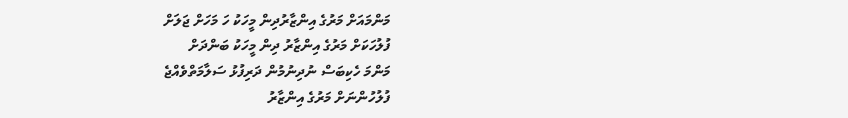މަންމައަށް މަރުގެ އިންޒާރުދިން މީހަކު ހަ މަހަށް ޖަލަށް
ފުލުހަކަށް މަރުގެ އިންޒާރު ދިން މީހަކު ބަންދަށް
މަންމަ ހެކިބަސް ނުދިނުމުން ދަރިފުޅު ސަލާމަތްވެއްޖެ
ފުލުހުންނަށް މަރުގެ އިންޒާރު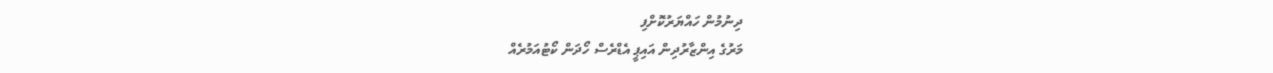ދިނުމުން ހައްޔަރުކޮށްފި
މަރުގެ އިންޒާރުދިން އައިޕީ އެޑްރެސް ހޯދަން ކޯޓުއަމުރެއް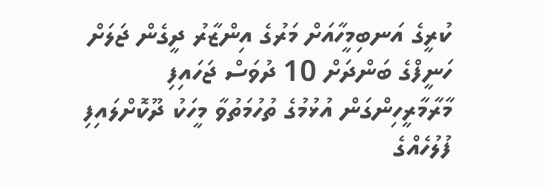ކުރީގެ އަނބިމީހާއަށް މަރުގެ އިންޒާރު ދީގެން ޖަލަށް
ހަނީފްގެ ބަންދަށް 10 ދުވަސް ޖަހައިފި
މާރާމާރީހިންގަން އުޅުމުގެ ތުހުމަތުވާ މީހަކު ދޫކޮށްލައިފި
ފުލުހެއްގެ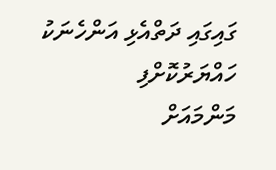ގައިގައި ދަތްއެޅި އަންހެނަކު ހައްޔަރުކޮށްފި
މަންމައަށް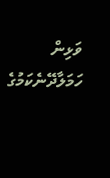ވަޅިން ހަމަލާދޭނެކަމުގެ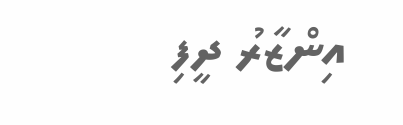އިންޒާރު ދީފި